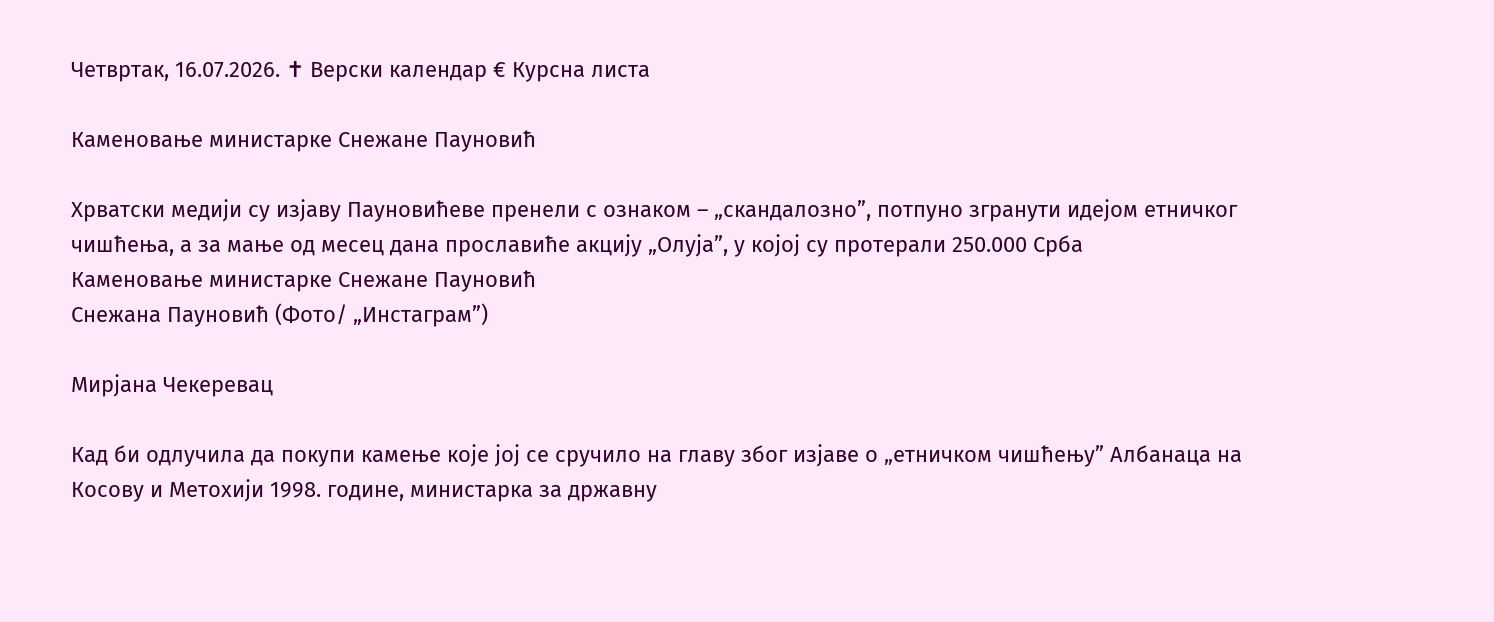Четвртак, 16.07.2026. ✝ Верски календар € Курсна листа

Каменовање министарке Снежане Пауновић

Хрватски медији су изјаву Пауновићеве пренели с ознаком – „скандалозно”, потпуно згранути идејом етничког чишћења, а за мање од месец дана прославиће акцију „Олуја”, у којој су протерали 250.000 Срба
Каменовање министарке Снежане Пауновић
Снежана Пауновић (Фото/ „Инстаграм”)

Мирјана Чекеревац

Кад би одлучила да покупи камење које јој се сручило на главу због изјаве о „етничком чишћењу” Албанаца на Косову и Метохији 1998. године, министарка за државну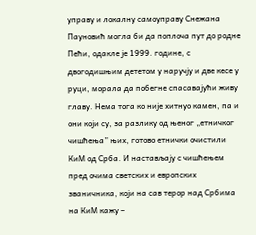управу и локалну самоуправу Снежана Пауновић могла би да поплоча пут до родне Пећи, одакле је 1999. године, с двогодишњим дететом у наручју и две кесе у руци, морала да побегне спасавајући живу главу. Нема тога ко није хитнуо камен, па и они који су, за разлику од њеног „етничког чишћења” њих, готово етнички очистили КиМ од Срба. И настављају с чишћењем пред очима светских и европских званичника, који на сав терор над Србима на КиМ кажу –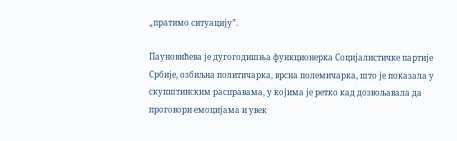„пратимо ситуацију”.

Пауновићева је дугогодишња функционерка Социјалистичке партије Србије, озбиљна политичарка, врсна полемичарка, што је показала у скупштинским расправама, у којима је ретко кад дозвољавала да проговори емоцијама и увек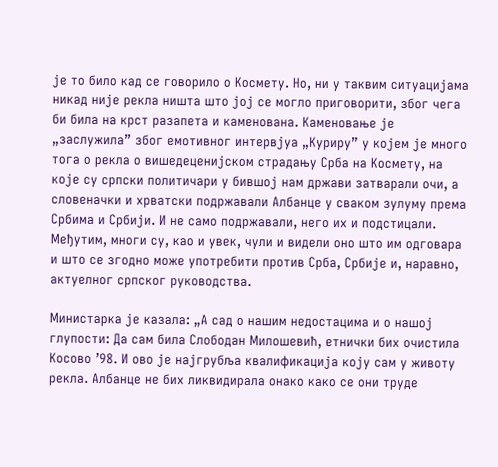је то било кад се говорило о Космету. Но, ни у таквим ситуацијама никад није рекла ништа што јој се могло приговорити, због чега би била на крст разапета и каменована. Каменовање је „заслужила” због емотивног интервјуа „Куриру” у којем је много тога о рекла о вишедеценијском страдању Срба на Космету, на које су српски политичари у бившој нам држави затварали очи, а словеначки и хрватски подржавали Албанце у сваком зулуму према Србима и Србији. И не само подржавали, него их и подстицали. Међутим, многи су, као и увек, чули и видели оно што им одговара и што се згодно може употребити против Срба, Србије и, наравно, актуелног српског руководства.

Министарка је казала: „А сад о нашим недостацима и о нашој глупости: Да сам била Слободан Милошевић, етнички бих очистила Косово ’98. И ово је најгрубља квалификација коју сам у животу рекла. Албанце не бих ликвидирала онако како се они труде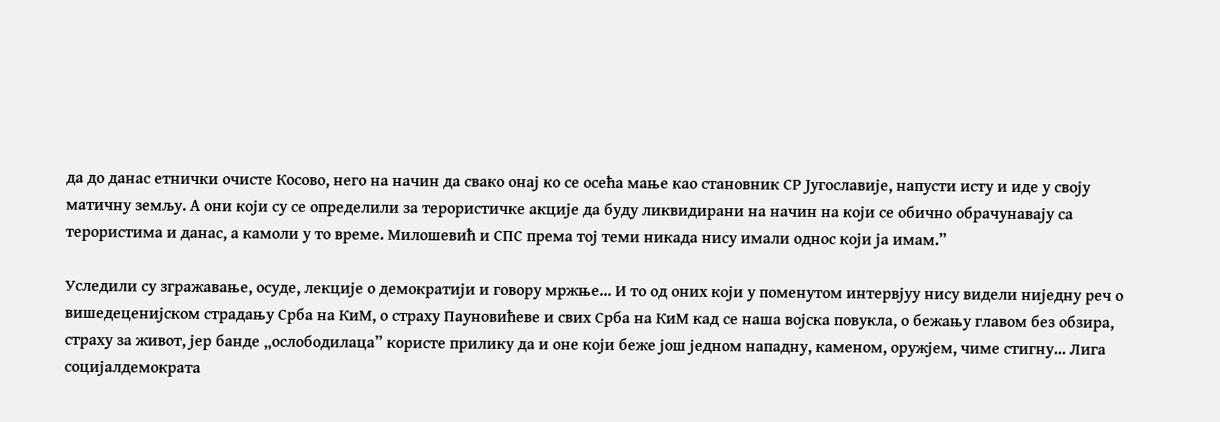да до данас етнички очисте Косово, него на начин да свако онај ко се осећа мање као становник СР Југославије, напусти исту и иде у своју матичну земљу. А они који су се определили за терористичке акције да буду ликвидирани на начин на који се обично обрачунавају са терористима и данас, а камоли у то време. Милошевић и СПС према тој теми никада нису имали однос који ја имам.”

Уследили су згражавање, осуде, лекције о демократији и говору мржње... И то од оних који у поменутом интервјуу нису видели ниједну реч о вишедеценијском страдању Срба на КиМ, о страху Пауновићеве и свих Срба на КиМ кад се наша војска повукла, о бежању главом без обзира, страху за живот, јер банде „ослободилаца” користе прилику да и оне који беже још једном нападну, каменом, оружјем, чиме стигну... Лига социјалдемократа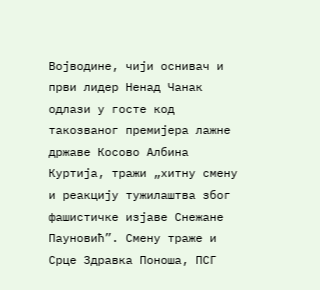Војводине, чији оснивач и први лидер Ненад Чанак одлази у госте код такозваног премијера лажне државе Косово Албина Куртија, тражи „хитну смену и реакцију тужилаштва због фашистичке изјаве Снежане Пауновић”. Смену траже и Срце Здравка Поноша, ПСГ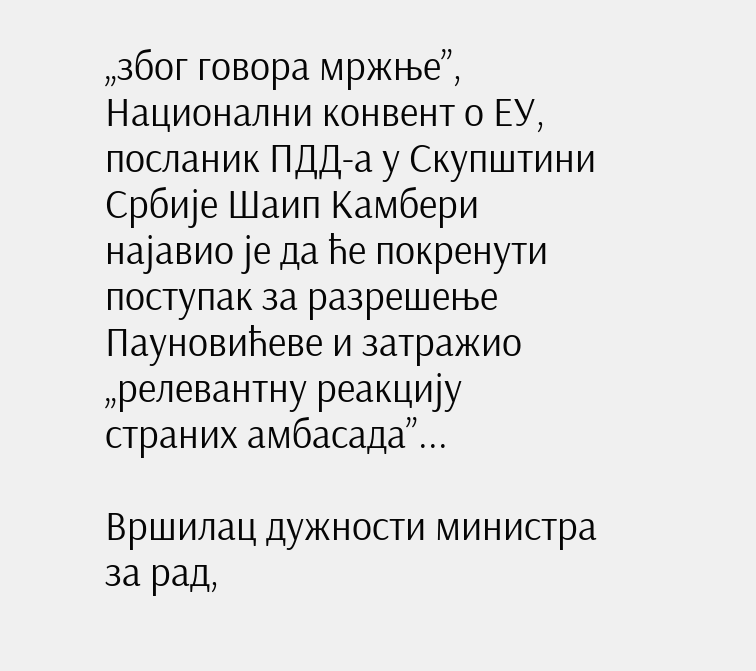„због говора мржње”, Национални конвент о ЕУ, посланик ПДД-а у Скупштини Србије Шаип Камбери најавио је да ће покренути поступак за разрешење Пауновићеве и затражио „релевантну реакцију страних амбасада”...

Вршилац дужности министра за рад,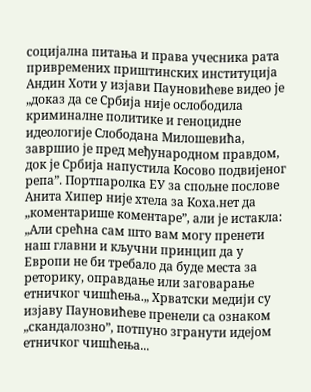социјална питања и права учесника рата привремених приштинских институција Андин Хоти у изјави Пауновићеве видео је „доказ да се Србија није ослободила криминалне политике и геноцидне идеологије Слободана Милошевића, завршио је пред међународном правдом, док је Србија напустила Косово подвијеног репа”. Портпаролка ЕУ за спољне послове Анита Хипер није хтела за Коха.нет да „коментарише коментаре”, али је истакла: „Али срећна сам што вам могу пренети наш главни и кључни принцип да у Европи не би требало да буде места за реторику, оправдање или заговарање етничког чишћења.„ Хрватски медији су изјаву Пауновићеве пренели са ознаком „скандалозно”, потпуно згранути идејом етничког чишћења...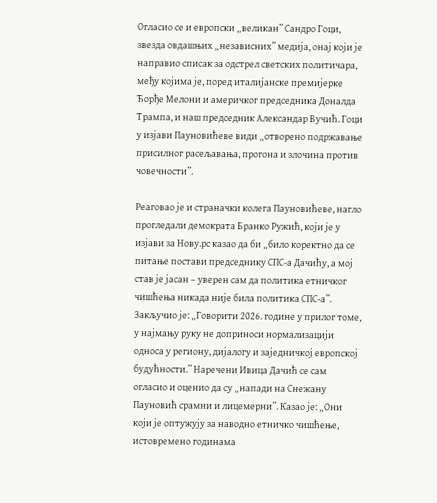Огласио се и европски „великан” Сандро Гоци, звезда овдашњих „независних” медија, онај који је направио списак за одстрел светских политичара, међу којима је, поред италијанске премијерке Ђорђе Мелони и америчког председника Доналда Трампа, и наш председник Александар Вучић. Гоци у изјави Пауновићеве види „отворено подржавање присилног расељавања, прогона и злочина против човечности”.

Реаговао је и страначки колега Пауновићеве, нагло прогледали демократа Бранко Ружић, који је у изјави за Нову.рс казао да би „било коректно да се питање постави председнику СПС-а Дачићу, а мој став је јасан – уверен сам да политика етничког чишћења никада није била политика СПС-а”. Закључио је: „Говорити 2026. године у прилог томе, у најмању руку не доприноси нормализацији односа у региону, дијалогу и заједничкој европској будућности.” Наречени Ивица Дачић се сам огласио и оценио да су „напади на Снежану Пауновић срамни и лицемерни”. Казао је: „Они који је оптужују за наводно етничко чишћење, истовремено годинама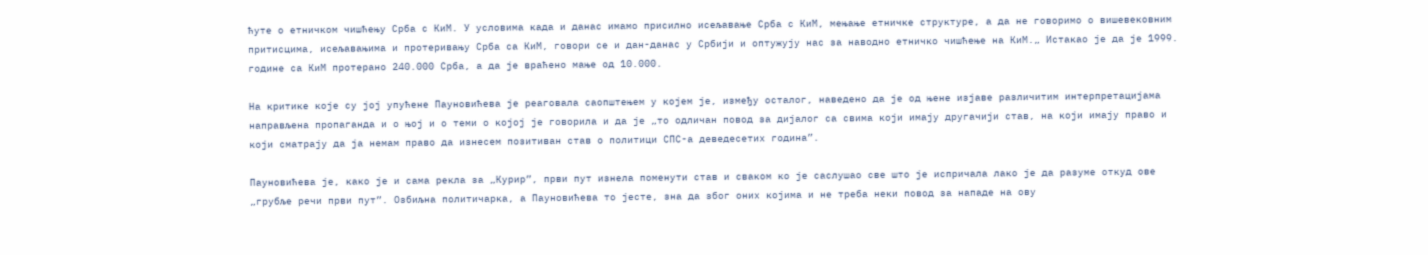ћуте о етничком чишћењу Срба с КиМ. У условима када и данас имамо присилно исељавање Срба с КиМ, мењање етничке структуре, а да не говоримо о вишевековним притисцима, исељавањима и протеривању Срба са КиМ, говори се и дан-данас у Србији и оптужују нас за наводно етничко чишћење на КиМ.„ Истакао је да је 1999. године са КиМ протерано 240.000 Срба, а да је враћено мање од 10.000.

На критике које су јој упућене Пауновићева је реаговала саопштењем у којем је, између осталог, наведено да је од њене изјаве различитим интерпретацијама направљена пропаганда и о њој и о теми о којој је говорила и да је „то одличан повод за дијалог са свима који имају другачији став, на који имају право и који сматрају да ја немам право да изнесем позитиван став о политици СПС-а деведесетих година”.

Пауновићева је, како је и сама рекла за „Курир”, први пут изнела поменути став и сваком ко је саслушао све што је испричала лако је да разуме откуд ове „грубље речи први пут”. Озбиљна политичарка, а Пауновићева то јесте, зна да због оних којима и не треба неки повод за нападе на ову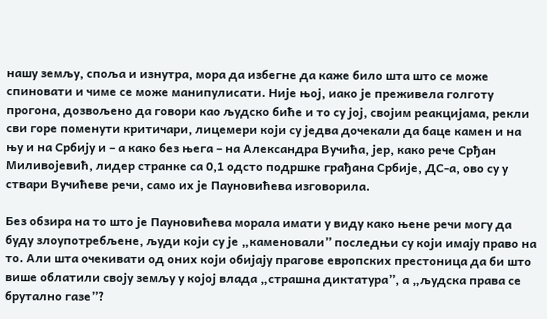нашу земљу, споља и изнутра, мора да избегне да каже било шта што се може спиновати и чиме се може манипулисати. Није њој, иако је преживела голготу прогона, дозвољено да говори као људско биће и то су јој, својим реакцијама, рекли сви горе поменути критичари, лицемери који су једва дочекали да баце камен и на њу и на Србију и – а како без њега – на Александра Вучића, јер, како рече Срђан Миливојевић, лидер странке са 0,1 одсто подршке грађана Србије, ДС-а, ово су у ствари Вучићеве речи, само их је Пауновићева изговорила.

Без обзира на то што је Пауновићева морала имати у виду како њене речи могу да буду злоупотребљене, људи који су је „каменовали” последњи су који имају право на то. Али шта очекивати од оних који обијају прагове европских престоница да би што више облатили своју земљу у којој влада „страшна диктатура”, а „људска права се брутално газе”?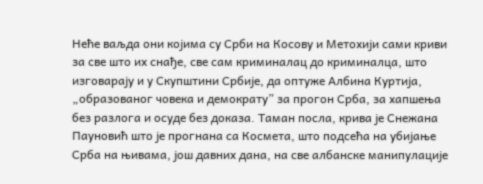Неће ваљда они којима су Срби на Косову и Метохији сами криви за све што их снађе, све сам криминалац до криминалца, што изговарају и у Скупштини Србије, да оптуже Албина Куртија, „образованог човека и демократу” за прогон Срба, за хапшења без разлога и осуде без доказа. Таман посла, крива је Снежана Пауновић што је прогнана са Космета, што подсећа на убијање Срба на њивама, још давних дана, на све албанске манипулације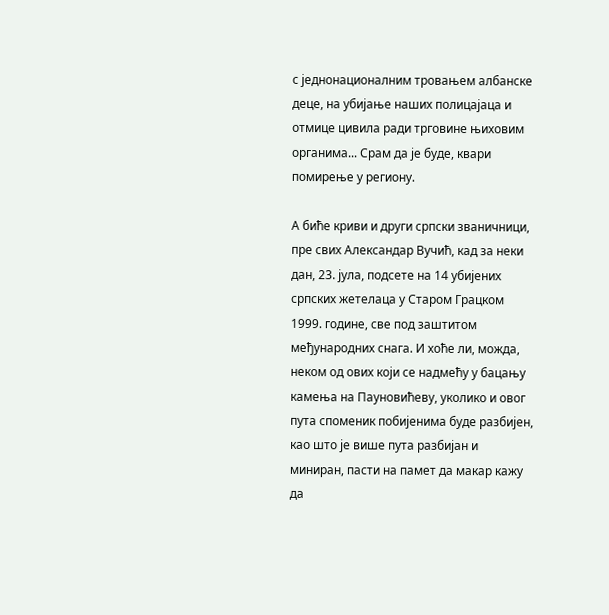с једнонационалним тровањем албанске деце, на убијање наших полицајаца и отмице цивила ради трговине њиховим органима... Срам да је буде, квари помирење у региону.

А биће криви и други српски званичници, пре свих Александар Вучић, кад за неки дан, 23. јула, подсете на 14 убијених српских жетелаца у Старом Грацком 1999. године, све под заштитом међународних снага. И хоће ли, можда, неком од ових који се надмећу у бацању камења на Пауновићеву, уколико и овог пута споменик побијенима буде разбијен, као што је више пута разбијан и миниран, пасти на памет да макар кажу да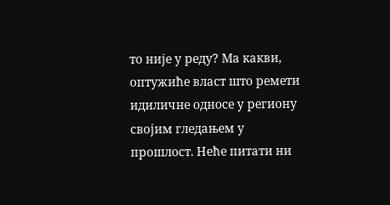то није у реду? Ма какви, оптужиће власт што ремети идиличне односе у региону својим гледањем у прошлост. Неће питати ни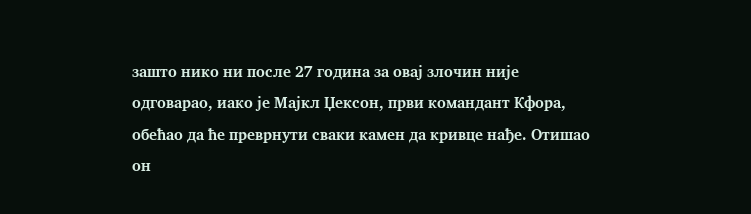зашто нико ни после 27 година за овај злочин није одговарао, иако је Мајкл Џексон, први командант Кфора, обећао да ће преврнути сваки камен да кривце нађе. Отишао он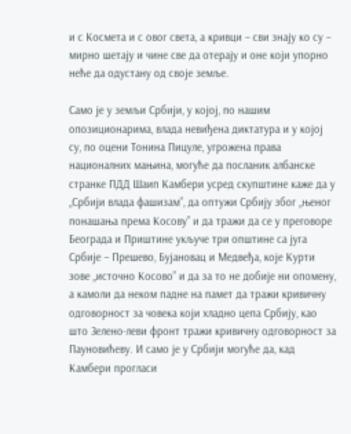и с Космета и с овог света, а кривци – сви знају ко су – мирно шетају и чине све да отерају и оне који упорно неће да одустану од своје земље.

Само је у земљи Србији, у којој, по нашим опозиционарима, влада невиђена диктатура и у којој су, по оцени Тонина Пицуле, угрожена права националних мањина, могуће да посланик албанске странке ПДД Шаип Камбери усред скупштине каже да у „Србији влада фашизам”, да оптужи Србију због „њеног понашања према Косову” и да тражи да се у преговоре Београда и Приштине укључе три општине са југа Србије – Прешево, Бујановац и Медвеђа, које Курти зове „источно Косово” и да за то не добије ни опомену, а камоли да неком падне на памет да тражи кривичну одговорност за човека који хладно цепа Србију, као што Зелено-леви фронт тражи кривичну одговорност за Пауновићеву. И само је у Србији могуће да, кад Камбери прогласи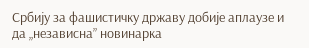Србију за фашистичку државу добије аплаузе и да „независна” новинарка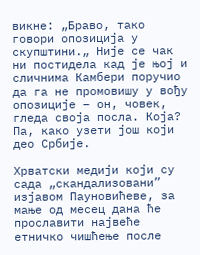викне: „Браво, тако говори опозиција у скупштини.„ Није се чак ни постидела кад је њој и сличнима Камбери поручио да га не промовишу у вођу опозиције – он, човек, гледа своја посла. Која? Па, како узети још који део Србије.

Хрватски медији који су сада „скандализовани” изјавом Пауновићеве, за мање од месец дана ће прославити највеће етничко чишћење после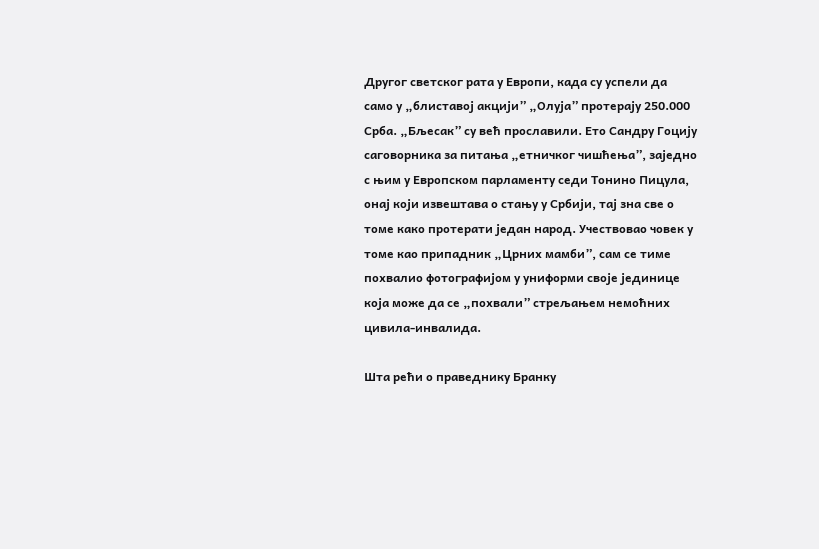Другог светског рата у Европи, када су успели да само у „блиставој акцији” „Олуја” протерају 250.000 Срба. „Бљесак” су већ прославили. Ето Сандру Гоцију саговорника за питања „етничког чишћења”, заједно с њим у Европском парламенту седи Тонино Пицула, онај који извештава о стању у Србији, тај зна све о томе како протерати један народ. Учествовао човек у томе као припадник „Црних мамби”, сам се тиме похвалио фотографијом у униформи своје јединице која може да се „похвали” стрељањем немоћних цивила-инвалида.

Шта рећи о праведнику Бранку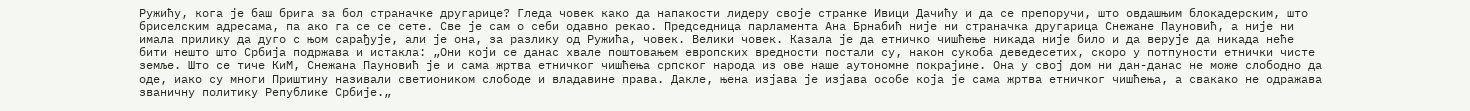Ружићу, кога је баш брига за бол страначке другарице? Гледа човек како да напакости лидеру своје странке Ивици Дачићу и да се препоручи, што овдашњим блокадерским, што бриселским адресама, па ако га се се сете. Све је сам о себи одавно рекао. Председница парламента Ана Брнабић није ни страначка другарица Снежане Пауновић, а није ни имала прилику да дуго с њом сарађује, али је она, за разлику од Ружића, човек. Велики човек. Казала је да етничко чишћење никада није било и да верује да никада неће бити нешто што Србија подржава и истакла: „Они који се данас хвале поштовањем европских вредности постали су, након сукоба деведесетих, скоро у потпуности етнички чисте земље. Што се тиче КиМ, Снежана Пауновић је и сама жртва етничког чишћења српског народа из ове наше аутономне покрајине. Она у свој дом ни дан-данас не може слободно да оде, иако су многи Приштину називали светиоником слободе и владавине права. Дакле, њена изјава је изјава особе која је сама жртва етничког чишћења, а свакако не одражава званичну политику Републике Србије.„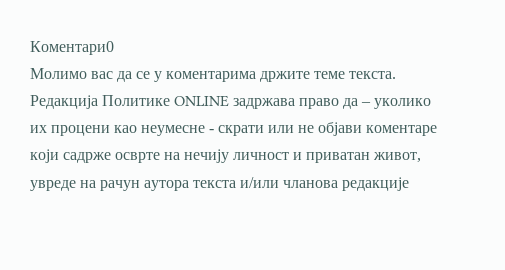Коментари0
Молимо вас да се у коментарима држите теме текста. Редакција Политике ONLINE задржава право да – уколико их процени као неумесне - скрати или не објави коментаре који садрже осврте на нечију личност и приватан живот, увреде на рачун аутора текста и/или чланова редакције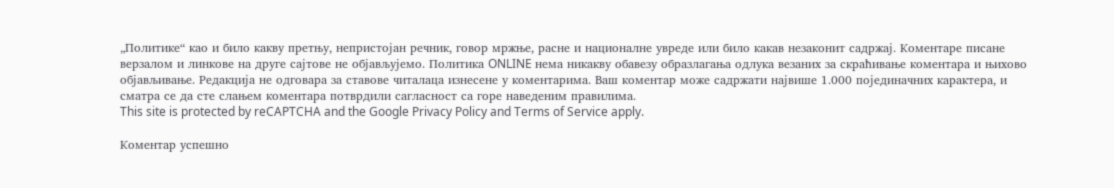„Политике“ као и било какву претњу, непристојан речник, говор мржње, расне и националне увреде или било какав незаконит садржај. Коментаре писане верзалом и линкове на друге сајтове не објављујемо. Политика ONLINE нема никакву обавезу образлагања одлука везаних за скраћивање коментара и њихово објављивање. Редакција не одговара за ставове читалаца изнесене у коментарима. Ваш коментар може садржати највише 1.000 појединачних карактера, и сматра се да сте слањем коментара потврдили сагласност са горе наведеним правилима.
This site is protected by reCAPTCHA and the Google Privacy Policy and Terms of Service apply.

Комeнтар успeшно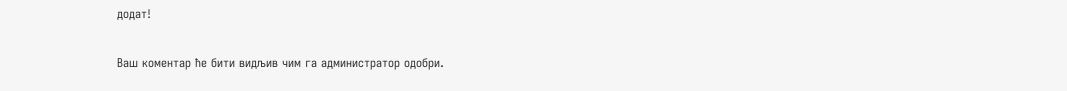додат!

Ваш комeнтар ћe бити видљив чим га администратор одобри.